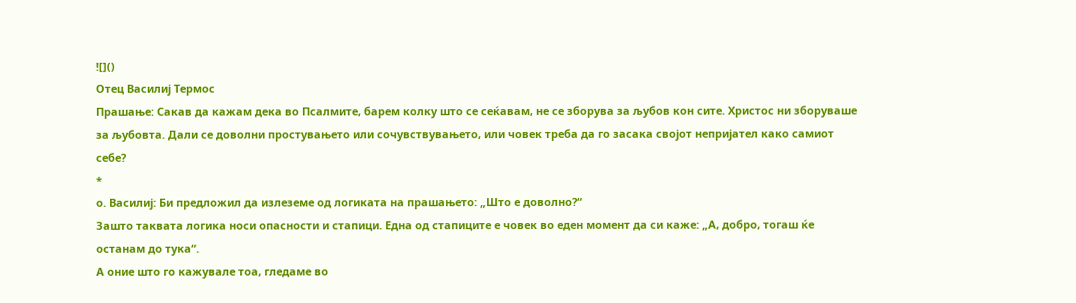![]()
Отец Василиј Термос
Прашање: Сакав да кажам дека во Псалмите, барем колку што се сеќавам, не се зборува за љубов кон сите. Христос ни зборуваше за љубовта. Дали се доволни простувањето или сочувствувањето, или човек треба да го засака својот непријател како самиот себе?
*
о. Василиј: Би предложил да излеземе од логиката на прашањето: „Што е доволно?“
Зашто таквата логика носи опасности и стапици. Една од стапиците е човек во еден момент да си каже: „А, добро, тогаш ќе останам до тука“.
А оние што го кажувале тоа, гледаме во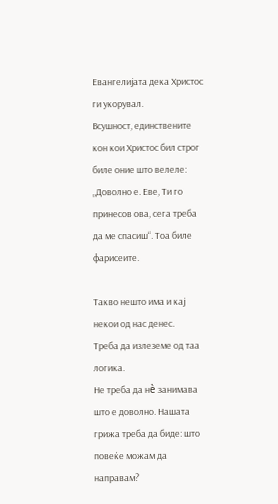Евангелијата дека Христос ги укорувал.
Всушност, единствените кон кои Христос бил строг биле оние што велеле: „Доволно е. Еве, Ти го принесов ова, сега треба да ме спасиш“. Тоа биле фарисеите.

Такво нешто има и кај некои од нас денес.
Треба да излеземе од таа логика.
Не треба да нè занимава што е доволно. Нашата грижа треба да биде: што повеќе можам да направам?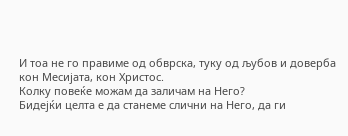И тоа не го правиме од обврска, туку од љубов и доверба кон Месијата, кон Христос.
Колку повеќе можам да заличам на Него?
Бидејќи целта е да станеме слични на Него, да ги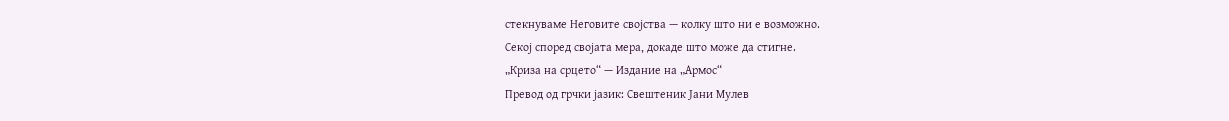стекнуваме Неговите својства — колку што ни е возможно.
Секој според својата мера, докаде што може да стигне.
„Криза на срцето“ — Издание на „Армос“
Превод од грчки јазик: Свештеник Јани Мулев